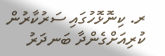ރ. ކިނޮޅޮހުގައި ސަރުކާރުން ކުރިއަށްގެންދާ ބަނދަރު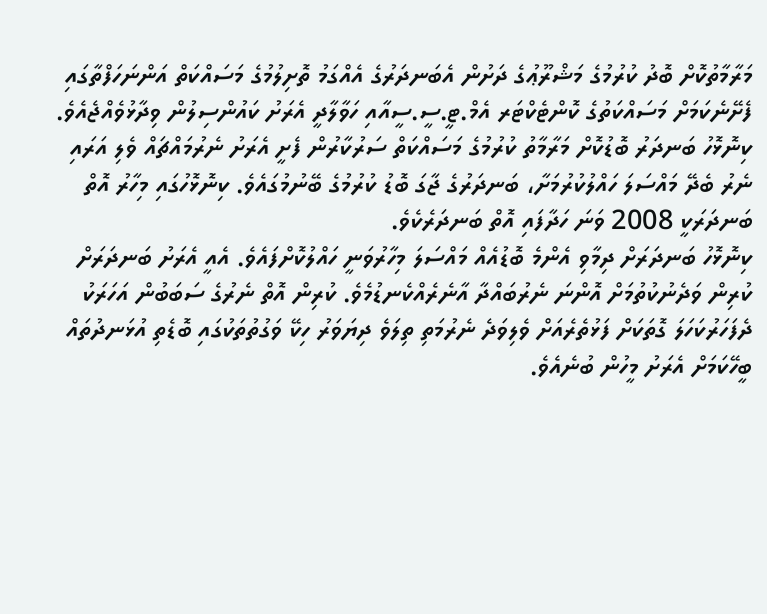މަރާމާތުކޮށް ބޮދު ކުރުމުގެ މަޝްރޫޢުގެ ދަށުން އެބަނދަރުގެ އެއްގަމު ތޮށިލުމުގެ މަސައްކަތް އަންނަހަފްތާގައި ފެށޭނެކަމަށް މަސައްކަތުގެ ކޮންޓެކްޓަރ އެމް.ޓީ.ސީ.ސީއާއި ހަވާލާދީ އެރަށު ކައުންސިލުން ވިދާޅުވެއްޖެއެވެ.
ކިނޮޅޮހު ބަނދަރު ބޮޑުކޮށް މަރާމާތު ކުރުމުގެ މަސައްކަތް ސަރުކާރުން ފެށީ އެރަށު ނެރުމައްޗައް ވެލި އަރައި ނެރު ބެދޭ މައްސަލަ ހައްލުކުރުމަށާ، ބަނދަރުގެ ޖާގަ ބޮޑު ކުރުމުގެ ބޭނުމުގައެވެ. ކިނޮޅޮހުގައި މިހާރު އޮތް ބަނދަރަކީ 2008 ވަނަ ހަދާފައި އޮތް ބަނދަރެކެވެ.
ކިނޮޅޮހު ބަނދަރަށް ދިމާވި އެންމެ ބޮޑުއެއް މައްސަލަ މިހާރުވަނީ ހައްލުކޮށްފައެވެ. އެއީ އެރަށު ބަނދަރަށް ކުރިން ވަދެނުކުތުމަށް އޮންނަ ނެރުބައްދާ އާނެރެއްކެނޑުމެވެ. ކުރިން އޮތް ނެރުގެ ސަބަބުން އަހަރަކު ދެފަހަރުކަހަލަ ގޮތަކަށް ފަޅުތެރެއަށް ވެލިވަދެ ނެރުމަތި ތިލަވެ ދިޔަވަރު ހިކޭ ވަގުތުތަކުގައި ބޮޑެތި އުޅަނދުތައް ބީހޭކަމަށް އެރަށު މީހުން ބުނެއެވެ.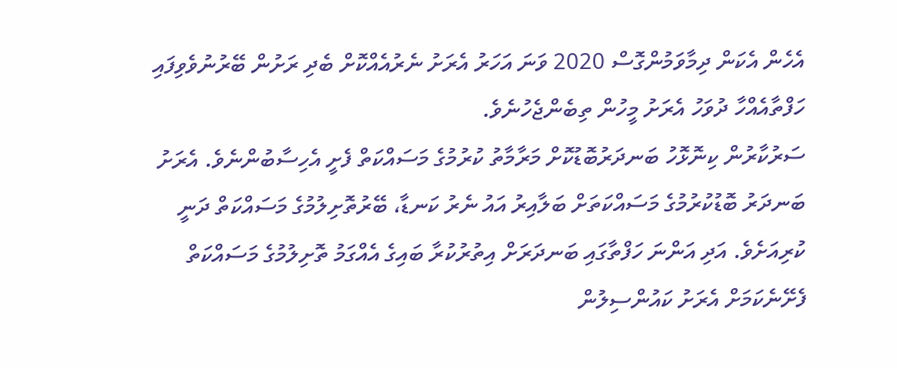އެހެން އެކަން ދިމާވަމުންގޮސް 2020 ވަނަ އަހަރު އެރަށު ނެރުއެއްކޮށް ބެދި ރަށުން ބޭރުނުވެވިފައި ހަފްތާއެއްހާ ދުވަހު އެރަށު މީހުން ތިބެންޖެހުނެވެ.
ސަރުކާރުން ކިނޮޅޮހު ބަނދަރުބޮޑުކޮށް މަރާމާތު ކުރުމުގެ މަސައްކަތް ފެށީ އެހިސާބުންނެވެ. އެރަށު ބަނދަރު ބޮޑުކުރުމުގެ މަސައްކަތަށް ބަލާއިރު އައު ނެރު ކަނޑާ، ބޭރުތޮށިލުމުގެ މަސައްކަތް ދަނީ ކުރިއަށެވެ. އަދި އަންނަ ހަފްތާގައި ބަނދަރަށް އިތުރުކުރާ ބައިގެ އެއްގަމު ތޮށިލުމުގެ މަސައްކަތް ފެށޭނެކަމަށް އެރަށު ކައުންސިލުން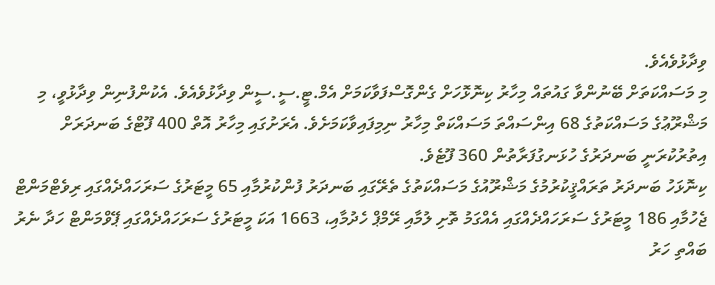ވިދާޅުވެއެވެ.
މި މަސައްކަތަށް ބޭނުންވާ ގައުތައް މިހާރު ކިނޮޅޮހަށް ގެންގޮސްފަވާކަމަށް އެމް.ޓީ.ސީ.ސީން ވިދާޅުވެއެވެ. އެކުންފުނިން ވިދާޅުވީ، މި މަޝްރޫޢުގެ މަސައްކަތުގެ 68 އިންސައްތަ މަސައްކަތް މިހާރު ނިމިފައިވާކަމަށެވެ. އެރަށުގައި މިހާރު އޮތް 400 ފޫޓްގެ ބަނދަރަށް އިތުރުކުރަނީ ބަނދަރުގެ ހުޅަނގުފަރާތުން 360 ފޫޓެވެ.
ކިނޮޅަހު ބަނދަރު ތަރައްޤީކުރުމުގެ މަޝްރޫއުގެ މަސައްކަތުގެ ތެރޭގައި ބަނދަރު ފުންކުރުމާއި 65 މީޓަރުގެ ސަރަހައްދެއްގައި ރިވެޓްމަންޓް ޖެހުމާއި 186 މީޓަރުގެ ސަރަހައްދެއްގައި އެއްގަމު ތޮށި ލުމާއި ރޭމްޕް ހެދުމާއި، 1663 އަކަ މީޓަރުގެ ސަރަހައްދެއްގައި ޕޭވްމަންޓް ހަދާ ނެރު ބައްތި ހަރު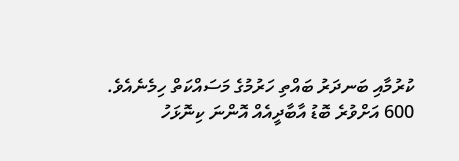ކުރުމާއި ބަނދަރު ބައްތި ހަރުމުގެ މަސައްކަތް ހިމެނެއެވެ.
600 އަށްވުރެ ބޮޑު އާބާދީއެއް އޮންނަ ކިނޮޅަހު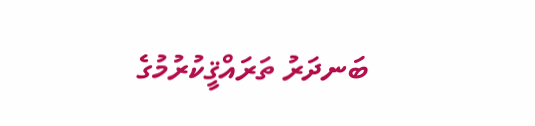ބަނދަރު ތަރައްޤީކުރުމުގެ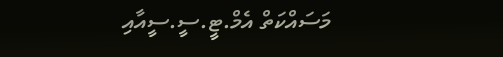މަސައްކަތް އެމް.ޓީ.ސީ.ސީއާއި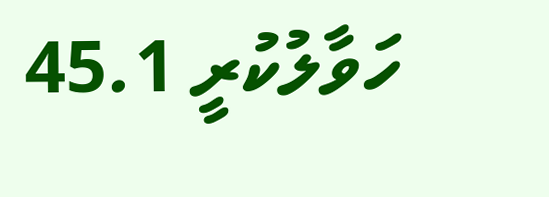ހަވާލުކުރީ 45.1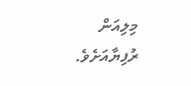މިލިއަން ރުފިޔާއަށެވެ.